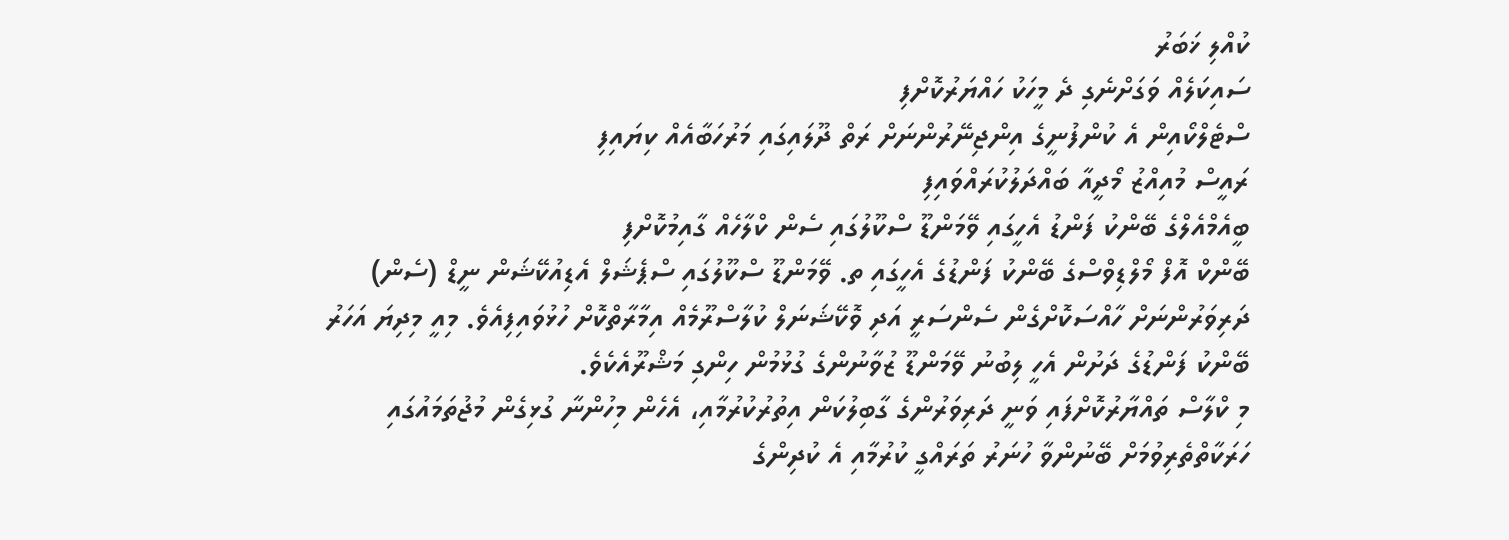ކުއްލި ޚަބަރު
ސައިކަލެއް ވަގަށްނެގި ދެ މީހަކު ހައްޔަރުކޮށްފި
ސްޓެލްކޯއިން އެ ކުންފުނީގެ އިންޖިނޭރުންނަށް ރަތް ދޫލައިގައި މަރުހަބާއެއް ކިޔައިފި
ރައީސް މުއިއްޒު މޯދީއާ ބައްދަލުކުރައްވައިފި
ބީއެމްއެލްގެ ބޭންކު ފަންޑު އެހީގައި ވޭމަންޑޫ ސްކޫލުގައި ސެން ކްލާހެއް ގާއިމުކޮށްފި
ބޭންކް އޮފް މޯލްޑިވްސްގެ ބޭންކު ފަންޑުގެ އެހީގައި ތ. ވޭމަންޑޫ ސްކޫލުގައި ސްޕެޝަލް އެޑިއުކޭޝަން ނީޑް (ސެން) ދަރިވަރުންނަށް ހާއްސަކޮށްގެން ސެންސަރީ އަދި ވޮކޭޝަނަލް ކުލާސްރޫމެއް އިމާރާތްކޮށް ހުޅުވައިފިއެވެ. މިއީ މިދިޔަ އަހަރު ބޭންކު ފަންޑުގެ ދަށުން އެހީ ލިބުނު ވޭމަންޑޫ ޒުވާނުންގެ ގުޅުމުން ހިންގި މަޝްރޫއެކެވެ.
މި ކްލާސް ތައްޔާރުކޮށްފައި ވަނީ ދަރިވަރުންގެ ގާބިލުކަން އިތުރުކުރުމާއި، އެހެން މިހުންނާ ގުޅިގެން މުޖުތަމައުގައި ހަރަކާތްތެރިވުމަށް ބޭނުންވާ ހުނަރު ތަރައްގީ ކުރުމާއި އެ ކުދިންގެ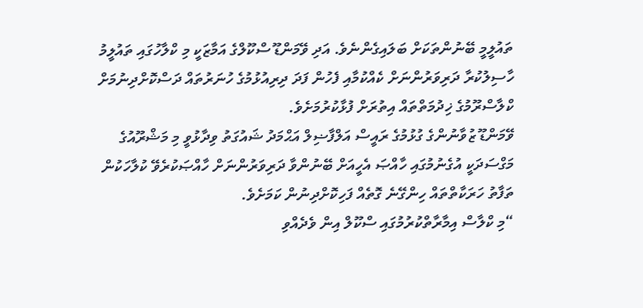ތައުލީމީ ބޭނުންތަކަށް ބަލައިގެންނެވެ. އަދި ވޭމަންޑޫ ސްކޫލްގެ އަމާޒަކީ މި ކްލާހުގައި ތައުލީމު ހާސިލުކުރާ ދަރިވަރުންނަށް ކެއްކުމާއި ފެހުން ފަދަ ދިރިއުޅުމުގެ ހުނަރުތައް ދަސްކޮށްދިނުމަށް ކްލާސްރޫމުގެ ޚިދުމަތްތައް އިތުރަށް ފުޅާކުރުމަށެވެ.
ވޭމަންޑޫ ޒުވާނުންގެ ގުޅުމުގެ ރައީސް އަލްފާޟިލް އަޙްމަދު ޝައުގަތު ވިދާޅުވީ މި މަޝްރޫއުގެ މަގްސަދަކީ އުގެނުމުގައި ހާއްޞަ އެހީއަށް ބޭނުންވާ ދަރިވަރުންނަށް ހާއްޞަކުރެވޭ ކުލާހަކުން ތަފާތު ހަރަކާތްތައް ހިންގޭނެ ގޮތެއް ފަހިކޮށްދިނުން ކަމަށެވެ.
“މި ކްލާސް އިމާރާތްކުރުމުގައި ސްކޫލް އިން ވެދެއްވި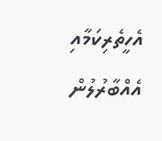އެހީތެރިކަމާއި އެއްބާރުލުން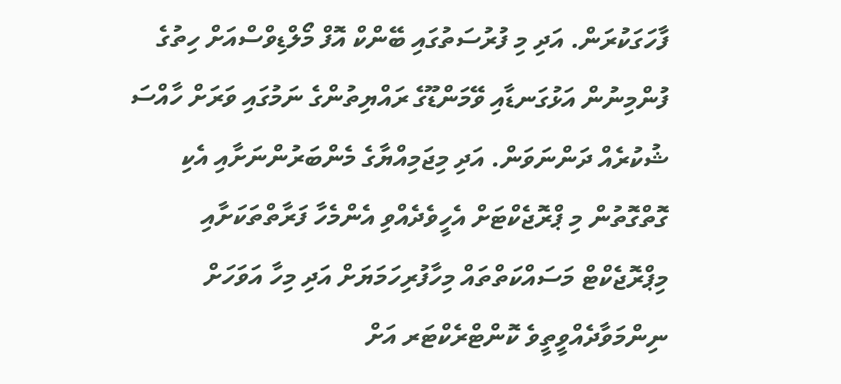ފާހަގަކުރަން. އަދި މި ފުރުސަތުގައި ބޭންކް އޮފް މޯލްޑިވްސްއަށް ހިތުގެ ފުންމިނުން އަޅުގަނޑާއި ވޭމަންޑޫގެ ރައްޔިތުންގެ ނަމުގައި ވަރަށް ހާއްސަ ޝުކުރެއް ދަންނަވަން. އަދި މިޖަމިއްޔާގެ މެންބަރުންނަށާއި އެކި ގޮތްގޮތުން މި ޕްރޮޖެކްޓަށް އެހީވެދެއްވި އެންމެހާ ފަރާތްތަކަށާއި މިޕްރޮޖެކްޓް މަސައްކަތްތައް މިހާފުރިހަމަޔަށް އަދި މިހާ އަވަހަށް ނިންމަވާދެއްވީތީވެ ކޮންޓްރެކްޓަރ އަށް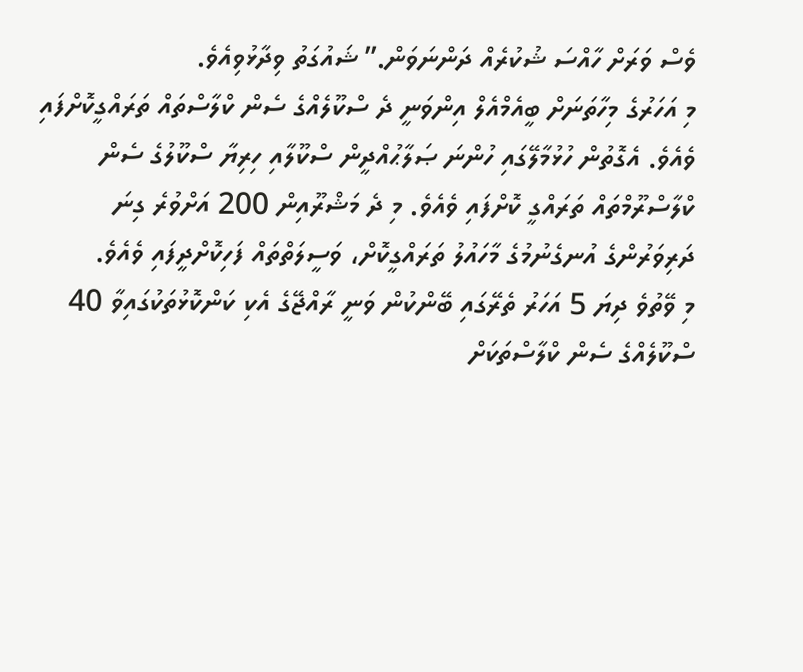ވެސް ވަރަށް ހާއްސަ ޝުކުރެއް ދަންނަވަން.” ޝައުގަތު ވިދާޅުވިއެވެ.
މި އަހަރުގެ މިހާތަނަށް ބީއެމްއެލް އިންވަނީ ދެ ސްކޫލެއްގެ ސެން ކްލާސްތައް ތަރައްގީކޮށްފައި ވެއެވެ. އެގޮތުން ހުޅުމާލޭގައި ހުންނަ ޞަލާޙުއްދީން ސްކޫލާއި ހިރިޔާ ސްކޫލުގެ ސެން ކްލާސްރޫމްތައް ތަރައްގީ ކޮށްފައި ވެއެވެ. މި ދެ މަޝްރޫއިން 200 އަށްވުރެ ގިނަ ދަރިވަރުންގެ އުނގެނުމުގެ މާހައުލު ތަރައްގީކޮށް، ވަސީލަތްތައް ފަހިކޮށްދީފައި ވެއެވެ.
މި ވޭތުވެ ދިޔަ 5 އަހަރު ތެރޭގައި ބޭންކުން ވަނީ ރާއްޖޭގެ އެކި ކަންކޮޅުތަކުގައިވާ 40 ސްކޫލެއްގެ ސެން ކްލާސްތަކަށް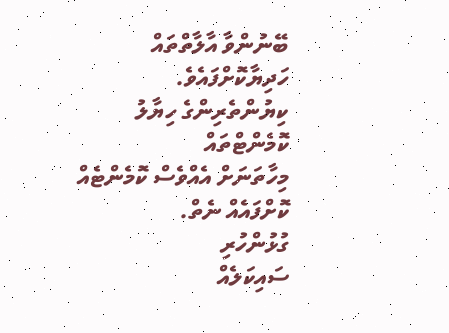ބޭނުންވާ އާލާތްތައް ހަދިޔާކޮށްފައެވެ.
ކިޔުންތެރިންގެ ހިޔާލު
ކޮމެންޓްތައް
މިހާތަނަށް އެއްވެސް ކޮމެންޓެއް ކޮށްފައެއް ނެތް.
ގުޅުންހުރި
ސައިކަލެއް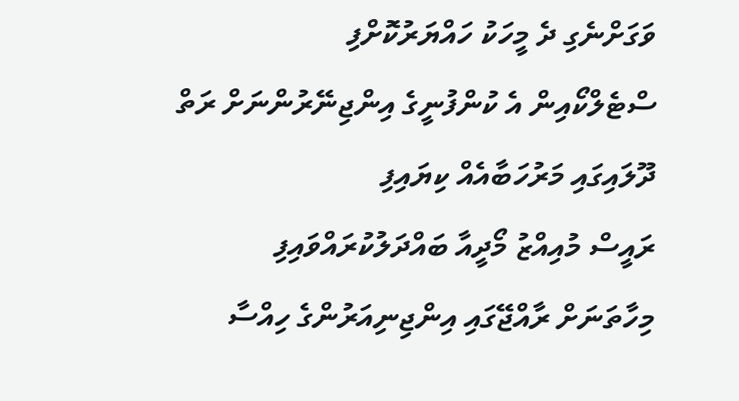ވަގަށްނެގި ދެ މީހަކު ހައްޔަރުކޮށްފި
ސްޓެލްކޯއިން އެ ކުންފުނީގެ އިންޖިނޭރުންނަށް ރަތް ދޫލައިގައި މަރުހަބާއެއް ކިޔައިފި
ރައީސް މުއިއްޒު މޯދީއާ ބައްދަލުކުރައްވައިފި
މިހާތަނަށް ރާއްޖޭގައި އިންޖިނިއަރުންގެ ހިއްސާ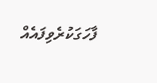ފާހަގަކުރެވިފައެއް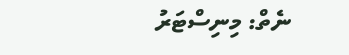ނެތް: މިނިސްޓަރު